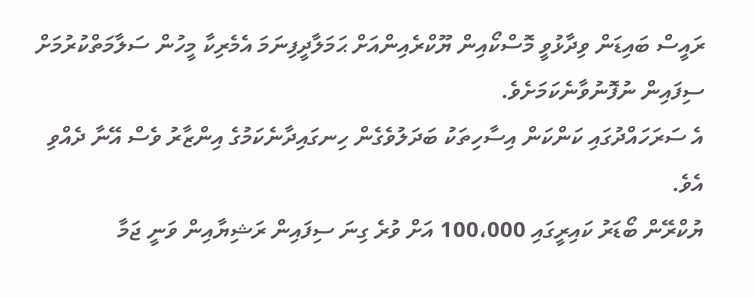ރައީސް ބައިޑަން ވިދާޅުވީ މޮސްކޯއިން ޔޫކްރެއިންއަށް ޙަމަލާދީފިނަމަ އެމެރިކާ މީހުން ސަލާމަތްކުރުމަށް ސިފައިން ނުފޮނުވާނެކަމަށެވެ.
އެ ސަރަހައްދުގައި ކަންކަން އިސާހިތަކު ބަދަލުވެގެން ހިނގައިދާނެކަމުގެ އިންޒާރު ވެސް އޭނާ ދެއްވި އެވެ.
ޔުކްރޭން ބޯޑަރު ކައިރީގައި 100،000 އަށް ވުރެ ގިނަ ސިފައިން ރަޝިޔާއިން ވަނީ ޖަމާ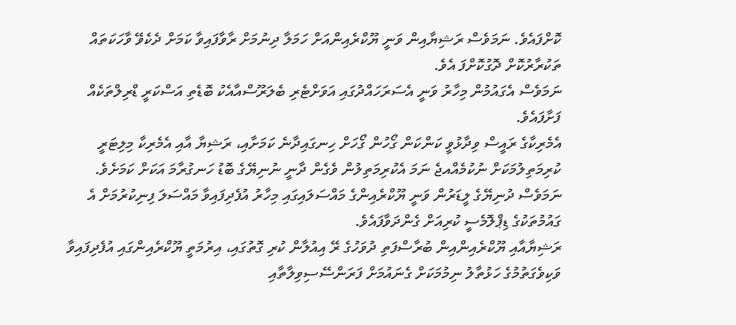ކޮށްފައެވެ. ނަމަވެސް ރަޝިޔާއިން ވަނީ ޔޫކްރެއިންއަށް ހަމަލާ ދިނުމަށް ރާވާފައިވާ ކަމަށް ދެކެވޭ ވާހަކަތައް ތަކުރާރުކޮށް ދޮގުކޮށްފަ އެވެ.
ނަމަވެސް އެގައުމުން މިހާރު ވަނީ އެސަރަހައްދުގައި އަވަށްޓެރި ބެލަރޫސްއާއެކު ބޮޑެތި އަސްކަރީ ޑްރިލްތަކެއް ފަށާފައެވެ.
އެމެރިކާގެ ރައީސް ވިދާޅުވީ ކަންކަން ގޯހުން ގޯހަށް ހިނގައިދާނެ ކަމަށާއި، ރަޝިޔާ އާއި އެމެރިކާ މިލިޓަރީ ކުރިމަތިލުމަކަށް ނުކުމެއްއޖެ ނަމަ އެކުރިމަތިލުން ވެގެން ދާނީ ނުނިޔޭގެ ބޮޑު ހަނގުރާމަ އަކަށް ކަމަށެވެ.
ނަމަވެސް ދުނިޔޭގެ ލީޑަރުން ވަނީ ޔޫކްރެއިންގެ މައްސަލައިގައި މިހާރު އުފެދިފައިވާ މައްސަލަ ފިނިކުރުމަށް އެ ގައުމުތަކުގެ ޑިޕްލޮމެސީ ކުރިއަށް ގެންދަވާފައެވެ.
ރަޝިޔާއާއި ޔޫކްރެއިންއިން ބުރާސްފަތި ދުވަހުގެ ރޭ އިއުލާން ކުރި ގޮތުގައި، އިރުމަތީ ޔޫކްރެއިންގައި އުފެދިފައިވާ ވަކިވެގަތުމުގެ ހަޅުތާލު ނިމުމަކަށް ގެނައުމަށް ފަރަންސޭސިވިލާތާއި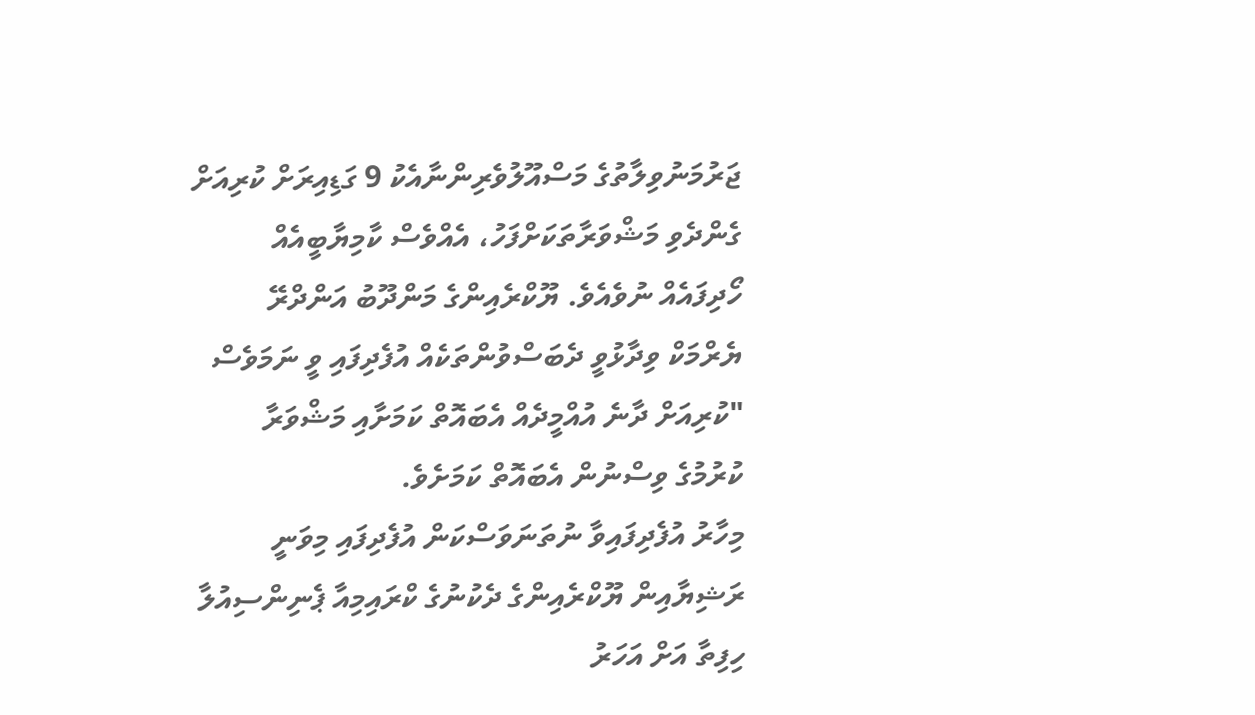ޖަރުމަނުވިލާތުގެ މަސްއޫލުވެރިންނާއެކު 9 ގަޑިއިރަށް ކުރިއަށް ގެންދެވި މަޝްވަރާތަކަށްފަހު، އެއްވެސް ކާމިޔާބީއެއް ހޯދިފައެއް ނުވެއެވެ. ޔޫކްރެއިންގެ މަންދޫބު އަންދްރޭ ޔެރްމަކް ވިދާޅުވީ ދެބަސްވުންތަކެއް އުފެދިފައި ވީ ނަމަވެސް "ކުރިއަށް ދާނެ އުއްމީދެއް އެބައޮތް ކަމަށާއި މަޝްވަރާ ކުރުމުގެ ވިސްނުން އެބައޮތް ކަމަށެވެ.
މިހާރު އުފެދިފައިވާ ނުތަނަވަސްކަން އުފެދިފައި މިވަނީ ރަޝިޔާއިން ޔޫކްރެއިންގެ ދެކުނުގެ ކްރައިމިއާ ޕެނިންސިއުލާ ހިފިތާ އަށް އަހަރު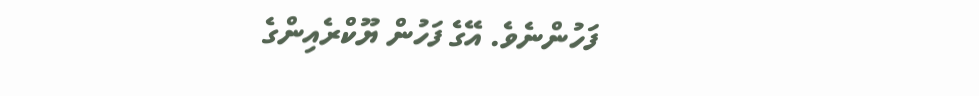ފަހުންނެވެ. އޭގެ ފަހުން ޔޫކްރެއިންގެ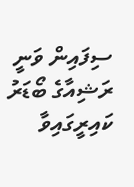ސިފައިން ވަނީ ރަޝިއާގެ ބޯޑަރު ކައިރީގައިވާ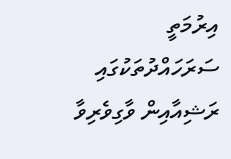އިރުމަތީ ސަރަހައްދުތަކުގައި ރަޝިއާއިން ވާގިވެރިވާ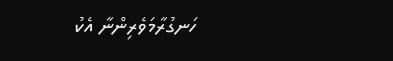ހަނގުރާމަވެރިންނާ އެކު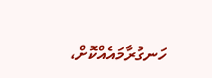ހަނގުރާމައެއްކޮށް،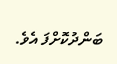ބަންދުކޮށްފަ އެވެ.